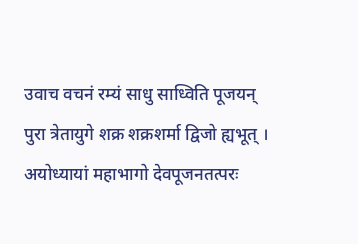उवाच वचनं रम्यं साधु साध्विति पूजयन्
पुरा त्रेतायुगे शक्र शक्रशर्मा द्विजो ह्यभूत् । अयोध्यायां महाभागो देवपूजनतत्परः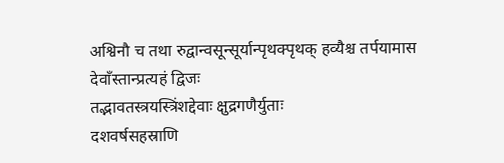अश्विनौ च तथा रुद्वान्वसून्सूर्यान्पृथक्पृथक् हव्यैश्च तर्पयामास देवाँस्तान्प्रत्यहं द्विजः
तद्भावतस्त्रयस्त्रिंशद्देवाः क्षुद्रगणैर्युताः
दशवर्षसहस्राणि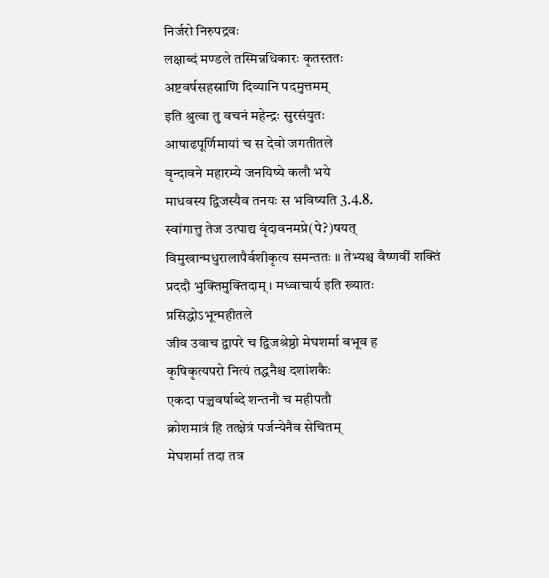निर्जरो निरुपद्रवः
लक्षाब्दं मण्डले तस्मिन्नधिकारः कृतस्ततः
अष्टवर्षसहस्राणि दिव्यानि पदमुत्तमम्
इति श्रुत्वा तु वचनं महेन्द्रः सुरसंयुतः
आषाढपूर्णिमायां च स देवो जगतीतले
वृन्दावने महारम्ये जनयिष्ये कलौ भये
माधवस्य द्विजस्यैव तनयः स भविष्यति 3.4.8.
स्वांगात्तु तेज उत्पाद्य वृंदावनमप्रे(पे?)षयत्
विमुखान्मधुरालापैर्वशीकृत्य समन्ततः ॥ तेभ्यश्च वैष्णवीं शक्तिं प्रददौ भुक्तिमुक्तिदाम् । मध्वाचार्य इति ख्यातः प्रसिद्धोऽभून्महीतले
जीव उवाच द्वापरे च द्विजश्रेष्ठो मेघशर्मा बभूव ह
कृषिकृत्यपरो नित्यं तद्धनैश्च दशांशकैः
एकदा पञ्चवर्षाब्दे शन्तनौ च महीपतौ
क्रोशमात्रं हि तत्क्षेत्रं पर्जन्येनैव सेचितम्
मेघशर्मा तदा तत्र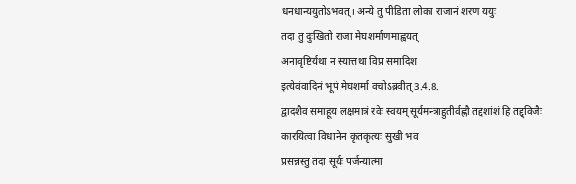धनधान्ययुतोऽभवत्। अन्ये तु पीडिता लोका राजानं शरण ययुः
तदा तु दुःखितो राजा मेघशर्माणमाह्वयत्
अनावृष्टिर्यथा न स्यात्तथा विप्र समादिश
इत्येवंवादिनं भूपं मेघशर्मा वचोऽब्रवीत् 3.4.8.
द्वादशैव समाहूय लक्षमात्रं रवेः स्वयम् सूर्यमन्त्राहुतीर्वह्नौ तद्दशांशं हि तद्द्विजैः
कारयित्वा विधानेन कृतकृत्यः सुखी भव
प्रसन्नस्तु तदा सूर्यः पर्जन्यात्मा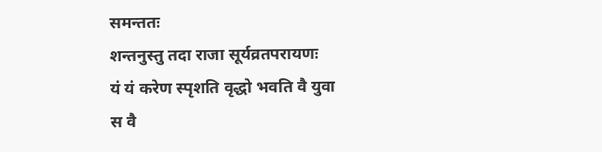समन्ततः
शन्तनुस्तु तदा राजा सूर्यव्रतपरायणः
यं यं करेण स्पृशति वृद्धो भवति वै युवा
स वै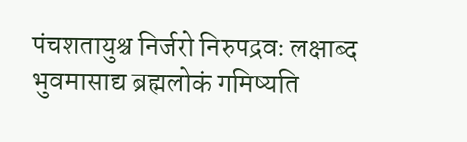पंचशतायुश्च निर्जरो निरुपद्रवः लक्षाब्द भुवमासाद्य ब्रह्मलोकं गमिष्यति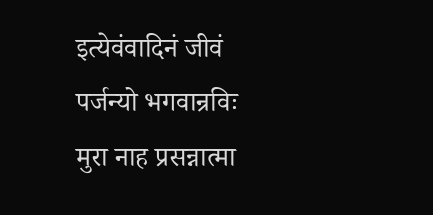इत्येवंवादिनं जीवं पर्जन्यो भगवान्रविः
मुरा नाह प्रसन्नात्मा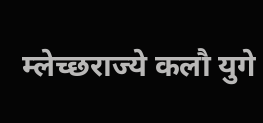म्लेच्छराज्ये कलौ युगे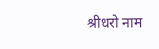श्रीधरो नाम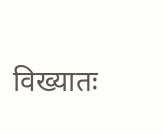विख्यातः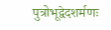पुत्रोभूद्वेदशर्मणः